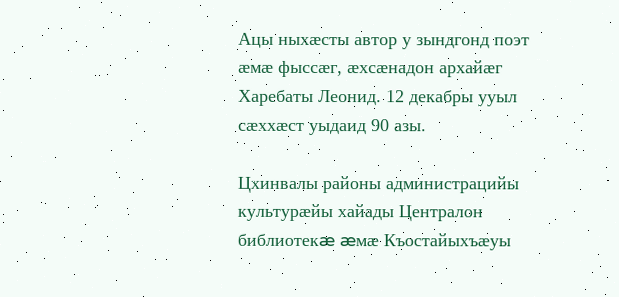Ацы ныхæсты автор у зындгонд поэт ӕмӕ фыссӕг, ӕхсӕнадон архайӕг Харебаты Леонид. 12 декабры ууыл сæххæст уыдаид 90 азы.

Цхинвалы районы администрацийы культурæйы хайады Централон библиотекæ æмæ Къостайыхъæуы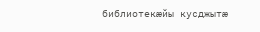библиотекæйы кусджытæ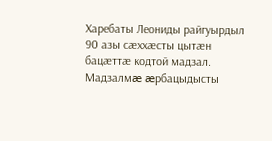Харебаты Леониды райгуырдыл 90 азы сæххæсты цытæн бацæттæ кодтой мадзал. Мадзалмæ æрбацыдысты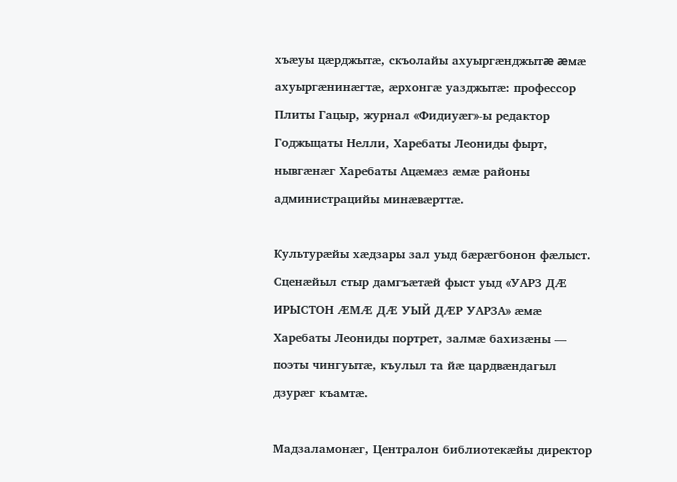хъæуы цæрджытæ, скъолайы ахуыргæнджытæ æмæ ахуыргæнинæгтæ, æрхонгæ уазджытæ: профессор Плиты Гацыр, журнал «Фидиуæг»-ы редактор Годжыцаты Нелли, Харебаты Леониды фырт, нывгæнæг Харебаты Ацæмæз æмæ районы администрацийы минæвæрттæ.

Культурæйы хæдзары зал уыд бæрæгбонон фæлыст. Сценæйыл стыр дамгъæтæй фыст уыд «УАРЗ ДÆ ИРЫСТОН ÆМÆ ДÆ УЫЙ ДÆР УАРЗА» æмæ Харебаты Леониды портрет, залмæ бахизæны — поэты чингуытæ, къулыл та йæ цардвæндагыл дзурæг къамтæ.

Мадзаламонæг, Централон библиотекæйы директор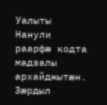Уалыты Нанули раарфæ кодта мадзалы архайджытæн. Зæрдыл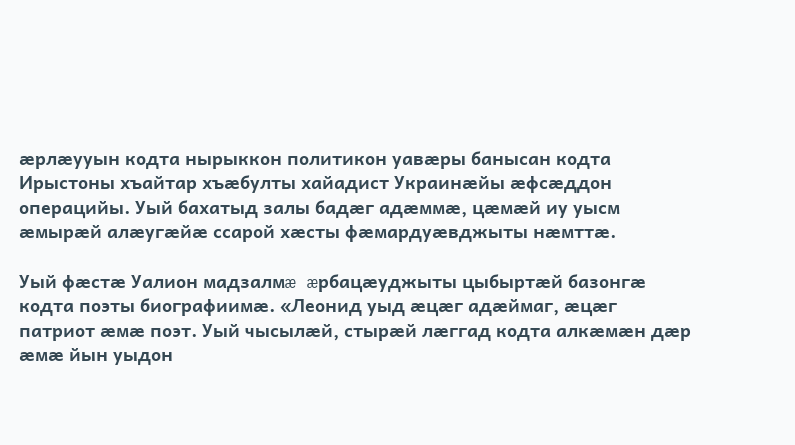æрлæууын кодта нырыккон политикон уавæры банысан кодта Ирыстоны хъайтар хъæбулты хайадист Украинæйы æфсæддон операцийы. Уый бахатыд залы бадæг адæммæ, цæмæй иу уысм æмырæй алæугæйæ ссарой хæсты фæмардуæвджыты нæмттæ.

Уый фæстæ Уалион мадзалмæ æрбацæуджыты цыбыртæй базонгæ кодта поэты биографиимæ. «Леонид уыд ӕцӕг адӕймаг, ӕцӕг патриот ӕмӕ поэт. Уый чысылӕй, стырӕй лӕггад кодта алкӕмӕн дæр ӕмӕ йын уыдон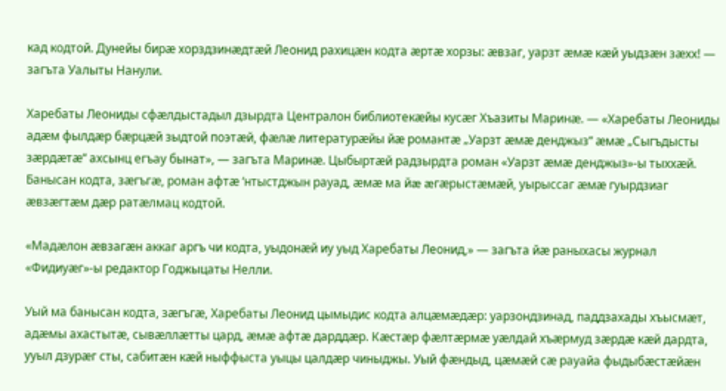кад кодтой. Дунейы бирæ хорздзинæдтæй Леонид рахицæн кодта æртæ хорзы: æвзаг, уарзт æмæ кæй уыдзæн зæхх! — загъта Уалыты Нанули.

Харебаты Леониды сфæлдыстадыл дзырдта Централон библиотекæйы кусæг Хъазиты Маринæ. — «Харебаты Леониды адӕм фылдӕр бӕрцӕй зыдтой поэтӕй, фæлæ литературӕйы йӕ романтӕ „Уарзт æмæ денджыз“ ӕмӕ „Сыгъдысты зæрдæтæ“ ахсынц егъау бынат», — загъта Маринæ. Цыбыртæй радзырдта роман «Уарзт æмæ денджыз»-ы тыххæй. Банысан кодта, зæгъгæ, роман афтæ ‘нтыстджын рауад, æмæ ма йæ æгæрыстæмæй, уырыссаг æмæ гуырдзиаг æвзæгтæм дæр ратæлмац кодтой.

«Мадæлон æвзагæн аккаг аргъ чи кодта, уыдонæй иу уыд Харебаты Леонид,» — загъта йæ раныхасы журнал «Фидиуæг»-ы редактор Годжыцаты Нелли.

Уый ма банысан кодта, зæгъгæ, Харебаты Леонид цымыдис кодта алцæмæдæр: уарзондзинад, паддзахады хъысмæт, адæмы ахастытæ, сывæллæтты цард, æмæ афтæ дарддæр. Кæстæр фæлтæрмæ уæлдай хъæрмуд зæрдæ кæй дардта, ууыл дзурæг сты, сабитæн кæй ныффыста уыцы цалдæр чиныджы. Уый фæндыд, цæмæй сæ рауайа фыдыбæстæйæн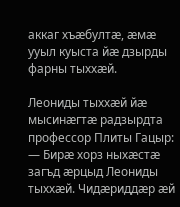аккаг хъæбултæ, æмæ ууыл куыста йæ дзырды фарны тыххæй.

Леониды тыххæй йæ мысинæгтæ радзырдта профессор Плиты Гацыр: — Бирӕ хорз ныхæстæ загъд ӕрцыд Леониды тыххӕй. Чидæриддæр æй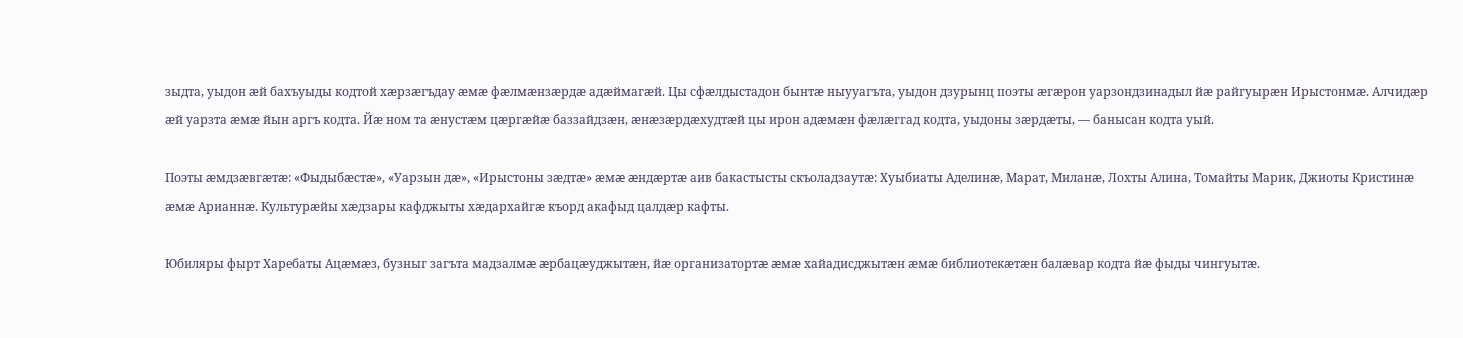зыдта, уыдон ӕй бахъуыды кодтой хӕрзӕгъдау ӕмӕ фӕлмӕнзӕрдӕ адӕймагӕй. Цы сфӕлдыстадон бынтӕ ныууагъта, уыдон дзурынц поэты ӕгӕрон уарзондзинадыл йӕ райгуырӕн Ирыстонмӕ. Алчидæр æй уарзта æмæ йын аргъ кодта. Йæ ном та æнустæм цæргæйæ баззайдзæн, æнæзæрдæхудтæй цы ирон адæмæн фæлæггад кодта, уыдоны зæрдæты, — банысан кодта уый.

Поэты æмдзæвгæтæ: «Фыдыбæстæ», «Уарзын дæ», «Ирыстоны зæдтæ» æмæ æндæртæ аив бакастысты скъоладзаутæ: Хуыбиаты Аделинæ, Марат, Миланæ, Лохты Алина, Томайты Марик, Джиоты Кристинæ æмæ Арианнæ. Культурæйы хæдзары кафджыты хæдархайгæ къорд акафыд цалдæр кафты.

Юбиляры фырт Харебаты Ацæмæз, бузныг загъта мадзалмæ æрбацæуджытæн, йæ организатортæ æмæ хайадисджытæн æмæ библиотекæтæн балæвар кодта йæ фыды чингуытæ.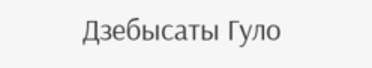Дзебысаты Гуло